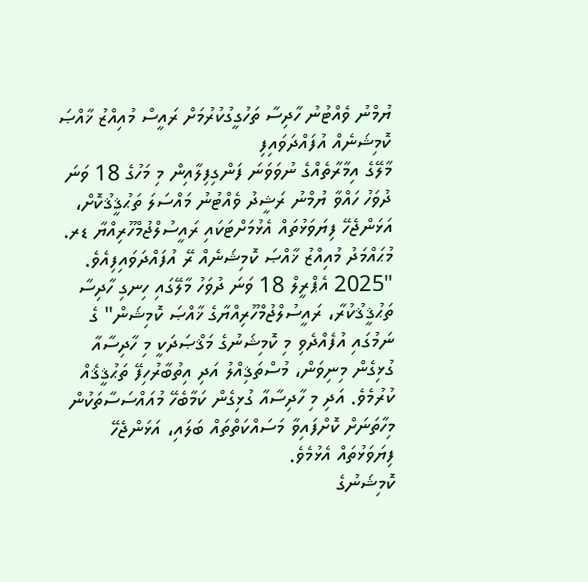ޔުމްނު ވެއްޓުނު ހާދިސާ ތަހުގީގުކުރުމަށް ރައީސް މުއިއްޒު ޚާއްޞަ ކޮމިޝަނެއް އުފައްދަވައިފި
މާލޭގެ އިމާރާތެއްގެ ނުވަވަނަ ފަންގިފިލާއިން މި މަހުގެ 18 ވަނަ ދުވަހު ހައްވާ ޔުމްނު ރަޝީދު ވެއްޓުނު މައްސަލަ ތަޙުޤީޤުކޮށް، އަޅަންޖެހޭ ފިޔަވަޅުތައް އެޅުމަށްޓަކައި ރައީސުލްޖުމްހޫރިއްޔާ ޑރ. މުޙައްމަދު މުއިއްޒު ޚާއްޞަ ކޮމިޝަނެއް ރޭ އުފައްދަވައިފިއެވެ.
"2025 އެޕްރީލް 18 ވަނަ ދުވަހު މާލޭގައި ހިނގި ހާދިސާ ތަޙުޤީޤުކުރާ، ރައީސުލްޖުމްހޫރިއްޔާގެ ޚާއްޞަ ކޮމިޝަން" ގެ ނަމުގައި އުފެއްދެވި މި ކޮމިޝަނުގެ މަޤްޞަދަކީ މި ހާދިސާއާ ގުޅިގެން މިނިވަން، މުސްތަޤިއްލު އަދި އިތުބާރުހިފޭ ތަޙުޤީޤެއް ކުރުމެވެ. އަދި މި ހާދިސާއާ ގުޅިގެން ކަމާބެހޭ މުއައްސަސާތަކުން މިހާތަނަށް ކޮށްފައިވާ މަސައްކަތްތައް ބަލައި، އަޅަންޖެހޭ ފިޔަވަޅުތައް އެޅުމެވެ.
ކޮމިޝަނުގެ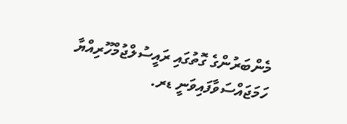މެންބަރުންގެ ގޮތުގައި ރައީސުލްޖުމްހޫރިއްޔާ ހަމަޖައްސަވާފައިވަނީ ޑރ.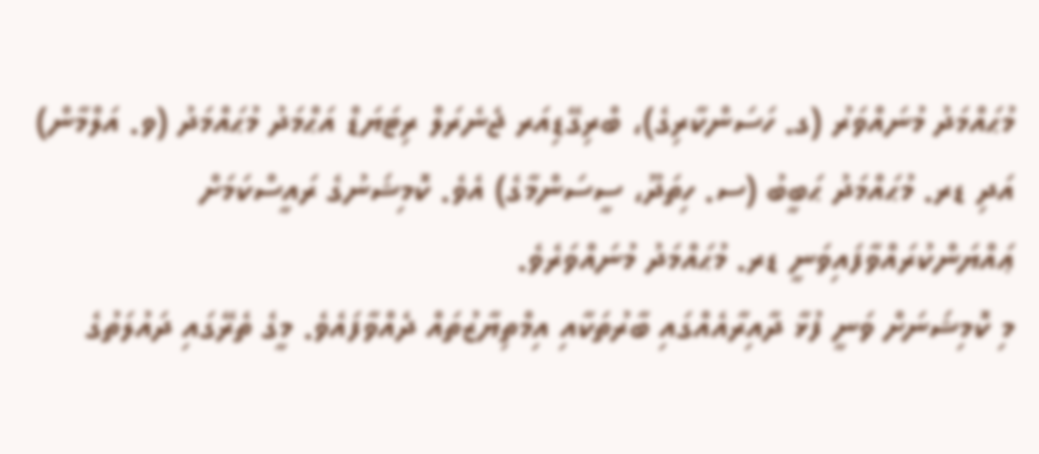މުޙައްމަދު މުނައްވަރު (ގ. ހަސަންކާރިގެ)، ބްރިގޭޑިއަރ ޖެނެރަލް ރިޓަޔަޑް އަޙްމަދު މުޙައްމަދު (ވ. އަލްމާން) އަދި ޑރ. މުޙައްމަދު ޙަބީބު (ސ. ހިތަދޫ، ސީސަންމާގެ) އެވެ. ކޮމިޝަނުގެ ރައީސްކަމަށް ޢައްޔަންކުރައްވާފައިވަނީ ޑރ. މުޙައްމަދު މުނައްވަރެވެ.
މި ކޮމިޝަނަށް ވަނީ ފުޅާ ދާއިރާއެއްގައި ބާރުތަކާއި އިމްތިޔާޒުތައް ދެއްވާފައެވެ. މީގެ ތެރޭގައި ދައުލަތުގެ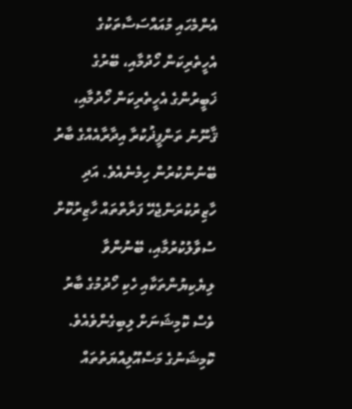އެންމެހައި މުއައްސަސާތަކުގެ އެހީތެރިކަން ހޯދުމާއި، ބޭރުގެ ޚަބީރުންގެ އެހީތެރިކަން ހޯދުމާއި، ޤާނޫނު ތަންފީޛުކުރާ އިދާރާއެއްގެ ބާރު ބޭނުންކުރުން ހިމެނެއެވެ. އަދި ހާޒިރުކުރަންޖެހޭ ފަރާތްތައް ހާޒިރުކޮށް ސުވާލުކުރުމާއި، ބޭނުންވާ ލިޔެކިޔުންތަކާއި ހެކި ހޯދުމުގެ ބާރު ވެސް ކޮމިޝަނަށް ލިބިގެންވެއެވެ.
ކޮމިޝަނުގެ މަސްއޫލިއްޔަތުތައް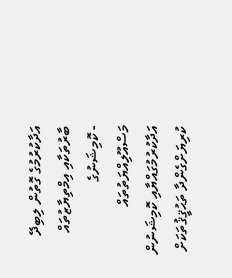އަދާކުރުމުގެ ގޮތުން ލިބިދޭ ބާރުތަކާއި އިމްތިޔާޒުތައް
- ކޮމިޝަނުގެ މަސްއޫލިއްޔަތުތައް އަދާކުރުމުގައްޔާއި ކޮމިޝަނުން ކުރިޔަށްގެންދާ ތަޙުޤީޤުތަކަށް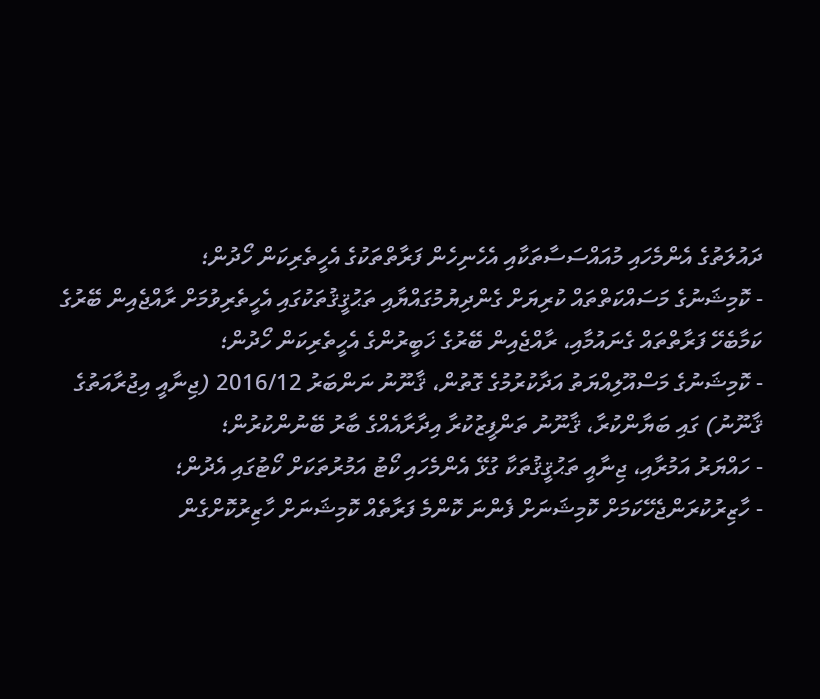ދައުލަތުގެ އެންމެހައި މުއައްސަސާތަކާއި އެހެނިހެން ފަރާތްތަކުގެ އެހީތެރިކަން ހޯދުން؛
- ކޮމިޝަނުގެ މަސައްކަތްތައް ކުރިޔަށް ގެންދިޔުމުގައްޔާއި ތަޙުޤީޤުތަކުގައި އެހީތެރިވުމަށް ރާއްޖެއިން ބޭރުގެ ކަމާބެހޭ ފަރާތްތައް ގެނައުމާއި، ރާއްޖެއިން ބޭރުގެ ޚަބީރުންގެ އެހީތެރިކަން ހޯދުން؛
- ކޮމިޝަނުގެ މަސްއޫލިއްޔަތު އަދާކުރުމުގެ ގޮތުން، ޤާނޫނު ނަންބަރު 2016/12 (ޖިނާއީ އިޖުރާއަތުގެ ޤާނޫނު) ގައި ބަޔާންކުރާ، ޤާނޫނު ތަންފީޒުކުރާ އިދާރާއެއްގެ ބާރު ބޭނުންކުރުން؛
- ހައްޔަރު އަމުރާއި، ޖިނާއީ ތަޙުޤީޤުތަކާ ގުޅޭ އެންމެހައި ކޯޓު އަމުރުތަކަށް ކޯޓުގައި އެދުން؛
- ހާޒިރުކުރަންޖެހޭކަމަށް ކޮމިޝަނަށް ފެންނަ ކޮންމެ ފަރާތެއް ކޮމިޝަނަށް ހާޒިރުކޮށްގެން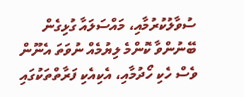ސުވާލުކުރުމާއި، މައްސަލައާ ގުޅިގެން ބޭނުންވާ ކޮންމެ ލިޔުމެއް ނުވަތަ އެނޫން ވެސް ހެކި ހޯދުމާއި، އެކިއެކި ފަރާތްތަކުގައި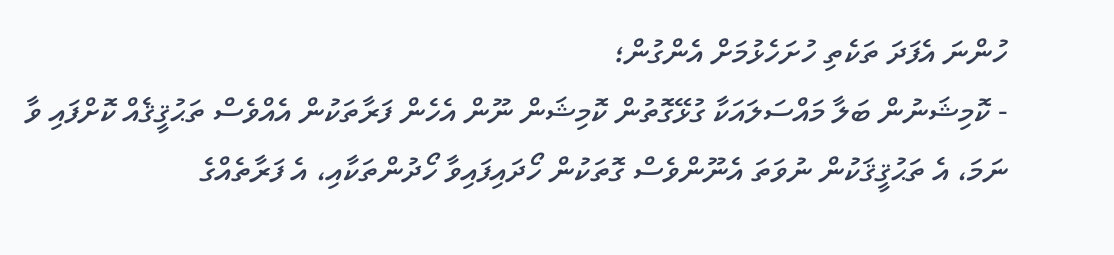ހުންނަ އެފަދަ ތަކެތި ހުށަހެޅުމަށް އެންގުން؛
- ކޮމިޝަނުން ބަލާ މައްސަލައަކާ ގުޅޭގޮތުން ކޮމިޝަން ނޫން އެހެން ފަރާތަކުން އެއްވެސް ތަޙުޤީޤެއް ކޮށްފައި ވާ ނަމަ، އެ ތަޙުޤީޤަކުން ނުވަތަ އެނޫންވެސް ގޮތަކުން ހޯދައިފައިވާ ހޯދުންތަކާއި، އެ ފަރާތެއްގެ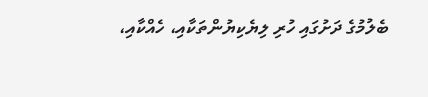ބެލުމުގެ ދަށުގައި ހުރި ލިޔެކިޔުންތަކާއި، ހެއްކާއި،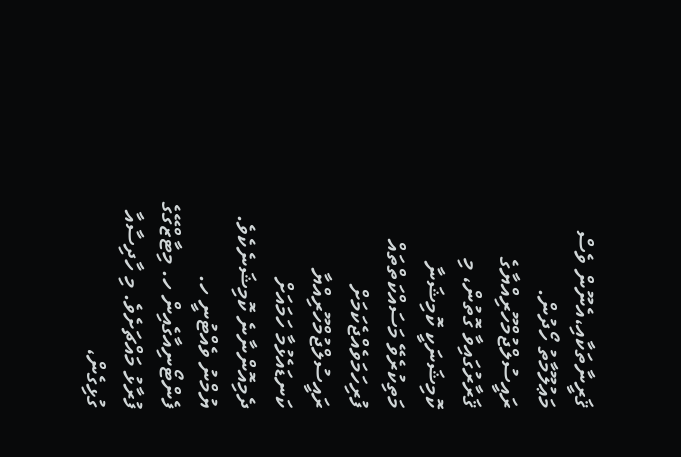ޤަރީނާތަކާއި،އެނޫން ވެސް މަޢުލޫމާތު ހޯދުން.
ރައީސުލްޖުމްހޫރިއްޔާގެ ޤަރާރުގައިވާ ގޮތުން، މި ކޮމިޝަނަކީ ކޮމިޝަނާ މަތިކުރެވޭ މަސައްކަތްތައް ފުރިހަމަވެއްޖެކަމަށް ރައީސުލްޖުމްހޫރިއްޔާ ކަނޑައެޅުމާ ހަމައަށް ދެމިއޮންނާނެ ކޮމިޝަނެކެވެ.
ޔުމްނު ވެއްޓުނީ ހ. ފެންޓޯނިއާގެއިން ހ. މިޓާޒްގޭގެ ފުރާޅު މައްޗަށެވެ. މި ހާދިސާއާ ގުޅިގެން،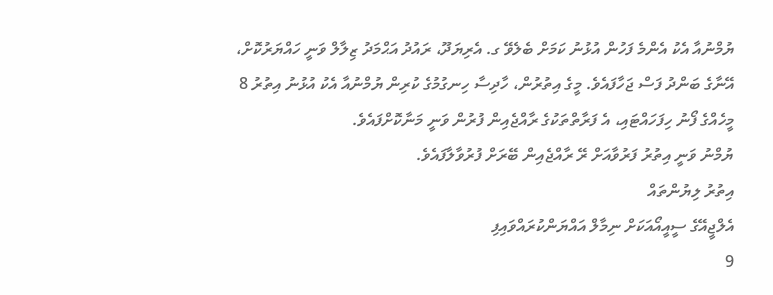ޔުމްނުއާ އެކު އެންމެ ފަހުން އުޅުނު ކަމަށް ބެލެވޭ ގ. އެރިޔަދޫ، ރައުދު އަޙްމަދު ޒިލާލް ވަނީ ހައްޔަރުކޮށް، އޭނާގެ ބަންދު ފަސް ޖަހާފައެވެ. މީގެ އިތުރުން، ހާދިސާ ހިނގުމުގެ ކުރިން ޔުމްނުއާ އެކު އުޅުނު އިތުރު 8 މީހެއްގެ ފޯނު ހިފަހައްޓައި، އެ ފަރާތްތަކުގެ ރާއްޖެއިން ފުރުން ވަނީ މަނާކޮށްފައެވެ.
ޔުމްނު ވަނީ އިތުރު ފަރުވާއަށް ރޭ ރާއްޖެއިން ބޭރަށް ފުރުވާލާފައެވެ.
އިތުރު ލިޔުންތައް
އެލްޖީއޭގެ ސީއީއޯއަކަށް ނިމާލް އައްޔަންކުރައްވައިފި
9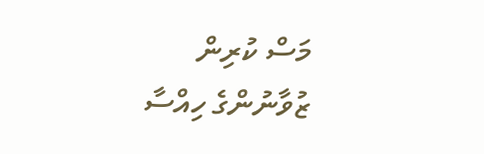މަސް ކުރިން
ޒުވާނުންގެ ހިއްސާ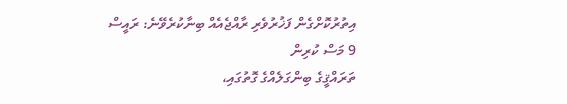އިތުރުކޮށްގެން ފަޚުރުވެރި ރާއްޖެއެއް ބިނާކުރެވޭނެ: ރައީސް
9 މަސް ކުރިން
ތަރައްޤީގެ ބިންގަލެއްގެ ގޮތުގައި،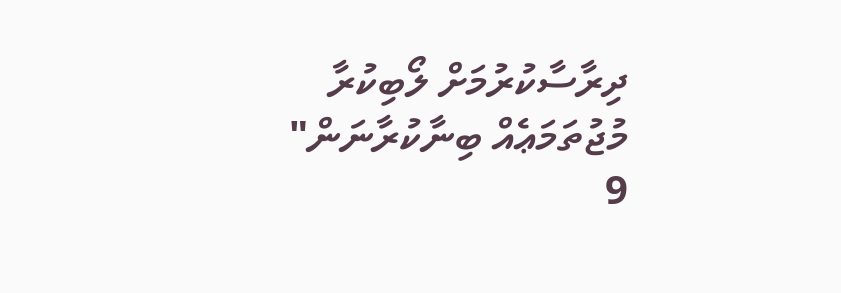ދިރާސާކުރުމަށް ލޯބިކުރާ މުޖުތަމަޢެއް ބިނާކުރާނަން"
9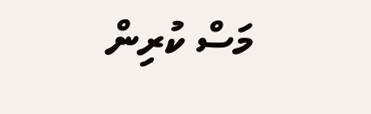މަސް ކުރިން